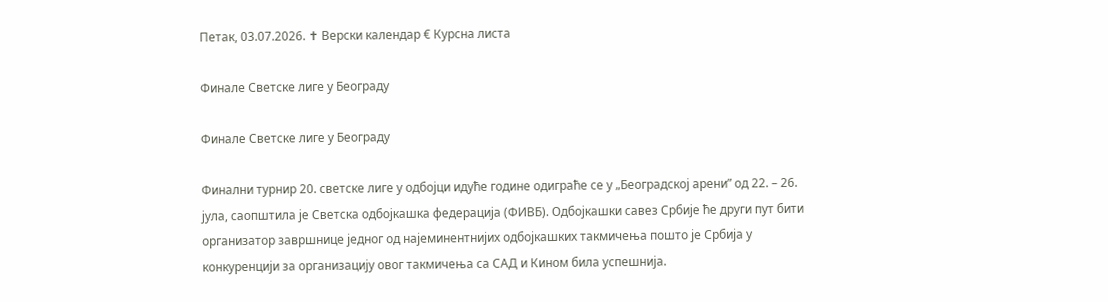Петак, 03.07.2026. ✝ Верски календар € Курсна листа

Финале Светске лиге у Београду

Финале Светске лиге у Београду

Финални турнир 20. светске лиге у одбојци идуће године одиграће се у „Београдској арени” од 22. – 26. јула, саопштила је Светска одбојкашка федерација (ФИВБ). Одбојкашки савез Србије ће други пут бити организатор завршнице једног од најеминентнијих одбојкашких такмичења пошто је Србија у конкуренцији за организацију овог такмичења са САД и Кином била успешнија.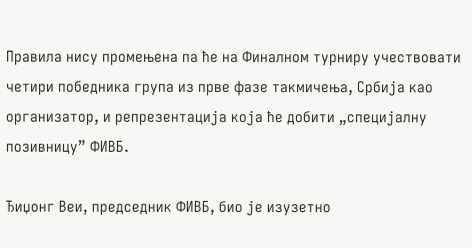Правила нису промењена па ће на Финалном турниру учествовати  четири победника група из прве фазе такмичења, Србија као организатор, и репрезентација која ће добити „специјалну позивницу” ФИВБ.

Ђиџонг Веи, председник ФИВБ, био је изузетно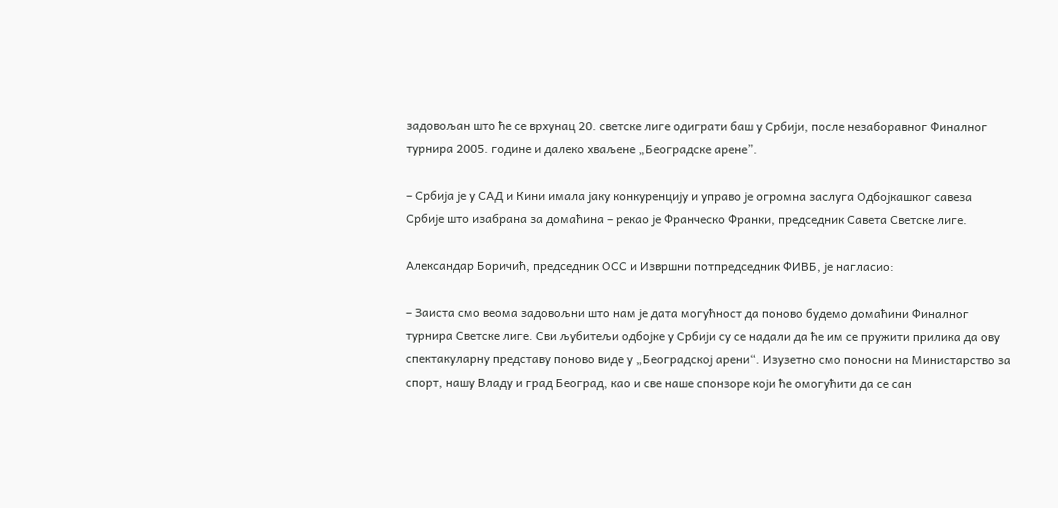задовољан што ће се врхунац 20. светске лиге одиграти баш у Србији, после незаборавног Финалног турнира 2005. године и далеко хваљене „Београдске арене”.

– Србија је у САД и Кини имала јаку конкуренцију и управо је огромна заслуга Одбојкашког савеза Србије што изабрана за домаћина – рекао је Франческо Франки, председник Савета Светске лиге.

Александар Боричић, председник ОСС и Извршни потпредседник ФИВБ, је нагласио:

– Заиста смо веома задовољни што нам је дата могућност да поново будемо домаћини Финалног турнира Светске лиге. Сви љубитељи одбојке у Србији су се надали да ће им се пружити прилика да ову спектакуларну представу поново виде у „Београдској арени“. Изузетно смо поносни на Министарство за спорт, нашу Владу и град Београд, као и све наше спонзоре који ће омогућити да се сан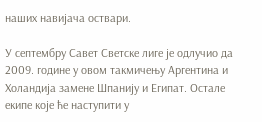наших навијача оствари.

У септембру Савет Светске лиге је одлучио да 2009. године у овом такмичењу Аргентина и Холандија замене Шпанију и Египат. Остале екипе које ће наступити у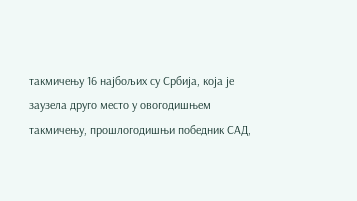такмичењу 16 најбољих су Србија, која је заузела друго место у овогодишњем такмичењу, прошлогодишњи победник САД,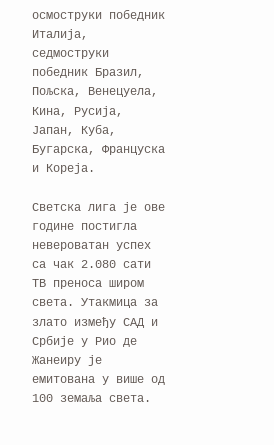осмоструки победник Италија, седмоструки победник Бразил, Пољска, Венецуела, Кина, Русија, Јапан, Куба, Бугарска, Француска и Кореја.

Светска лига је ове године постигла невероватан успех са чак 2.080 сати ТВ преноса широм света. Утакмица за злато између САД и Србије у Рио де Жанеиру је емитована у више од 100 земаља света.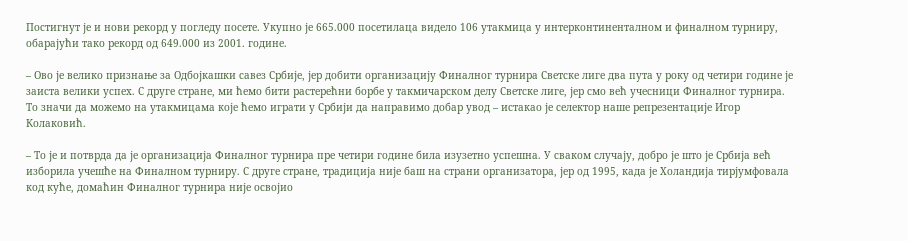Постигнут је и нови рекорд у погледу посете. Укупно је 665.000 посетилаца видело 106 утакмица у интерконтиненталном и финалном турниру, обарајући тако рекорд од 649.000 из 2001. године.

– Ово је велико признање за Одбојкашки савез Србије, јер добити организацију Финалног турнира Светске лиге два пута у року од четири године је заиста велики успех. С друге стране, ми ћемо бити растерећни борбе у такмичарском делу Светске лиге, јер смо већ учесници Финалног турнира. То значи да можемо на утакмицама које ћемо играти у Србији да направимо добар увод – истакао је селектор наше репрезентације Игор Колаковић.

– То је и потврда да је организација Финалног турнира пре четири године била изузетно успешна. У сваком случају, добро је што је Србија већ изборила учешће на Финалном турниру. С друге стране, традиција није баш на страни организатора, јер од 1995, када је Холандија тирјумфовала код куће, домаћин Финалног турнира није освојио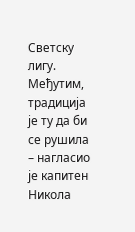Светску лигу. Међутим, традиција је ту да би се рушила – нагласио је капитен Никола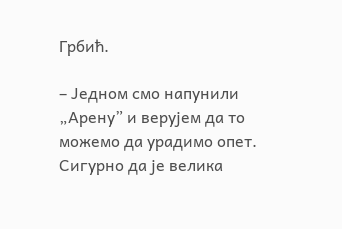Грбић.

– Једном смо напунили „Арену” и верујем да то можемо да урадимо опет. Сигурно да је велика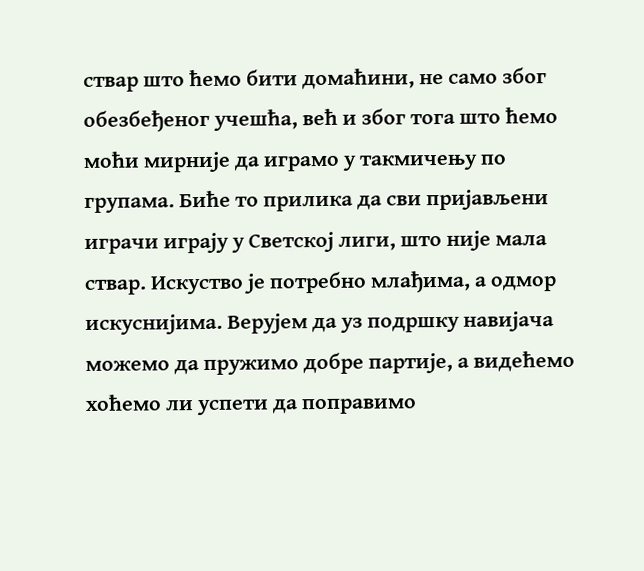ствар што ћемо бити домаћини, не само због обезбеђеног учешћа, већ и због тога што ћемо моћи мирније да играмо у такмичењу по групама. Биће то прилика да сви пријављени играчи играју у Светској лиги, што није мала ствар. Искуство је потребно млађима, а одмор искуснијима. Верујем да уз подршку навијача можемо да пружимо добре партије, а видећемо хоћемо ли успети да поправимо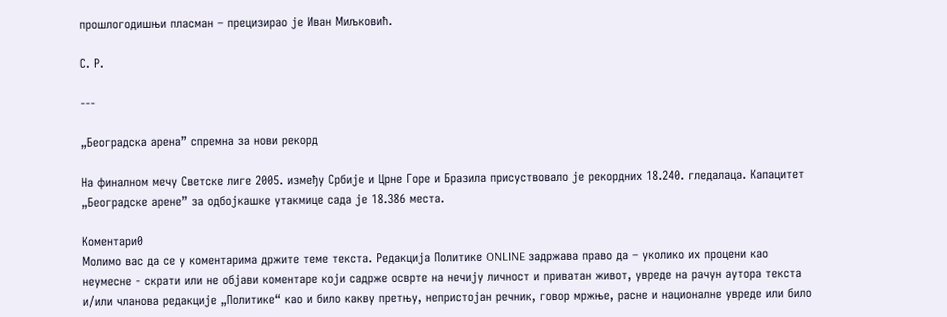прошлогодишњи пласман – прецизирао је Иван Миљковић.

С. Р.

---

„Београдска арена” спремна за нови рекорд

На финалном мечу Светске лиге 2005. између Србије и Црне Горе и Бразила присуствовало је рекордних 18.240. гледалаца. Капацитет „Београдске арене” за одбојкашке утакмице сада је 18.386 места.

Коментари0
Молимо вас да се у коментарима држите теме текста. Редакција Политике ONLINE задржава право да – уколико их процени као неумесне - скрати или не објави коментаре који садрже осврте на нечију личност и приватан живот, увреде на рачун аутора текста и/или чланова редакције „Политике“ као и било какву претњу, непристојан речник, говор мржње, расне и националне увреде или било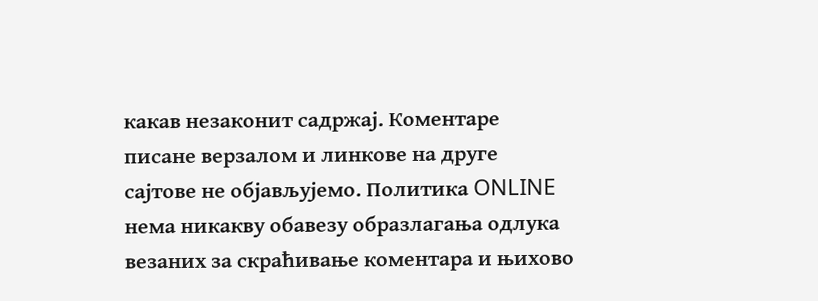какав незаконит садржај. Коментаре писане верзалом и линкове на друге сајтове не објављујемо. Политика ONLINE нема никакву обавезу образлагања одлука везаних за скраћивање коментара и њихово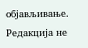објављивање. Редакција не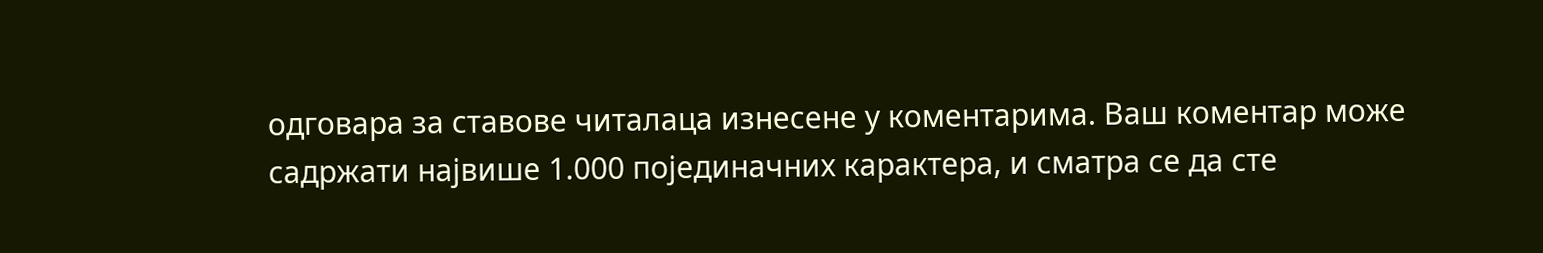одговара за ставове читалаца изнесене у коментарима. Ваш коментар може садржати највише 1.000 појединачних карактера, и сматра се да сте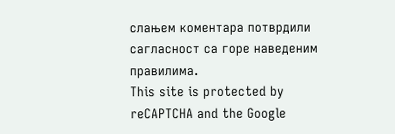слањем коментара потврдили сагласност са горе наведеним правилима.
This site is protected by reCAPTCHA and the Google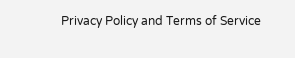Privacy Policy and Terms of Service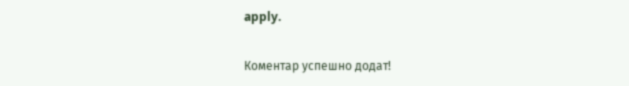apply.

Комeнтар успeшно додат!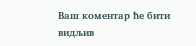Ваш комeнтар ћe бити видљив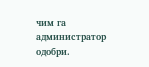чим га администратор одобри.